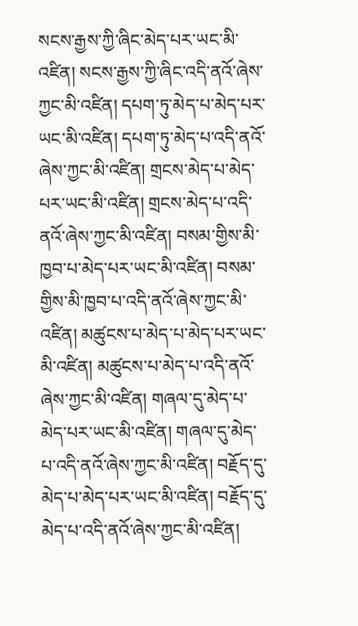སངས་རྒྱས་ཀྱི་ཞིང་མེད་པར་ཡང་མི་འཛིན། སངས་རྒྱས་ཀྱི་ཞིང་འདི་ནའོ་ཞེས་ཀྱང་མི་འཛིན། དཔག་ཏུ་མེད་པ་མེད་པར་ཡང་མི་འཛིན། དཔག་ཏུ་མེད་པ་འདི་ནའོ་ཞེས་ཀྱང་མི་འཛིན། གྲངས་མེད་པ་མེད་པར་ཡང་མི་འཛིན། གྲངས་མེད་པ་འདི་ནའོ་ཞེས་ཀྱང་མི་འཛིན། བསམ་གྱིས་མི་ཁྱབ་པ་མེད་པར་ཡང་མི་འཛིན། བསམ་གྱིས་མི་ཁྱབ་པ་འདི་ནའོ་ཞེས་ཀྱང་མི་འཛིན། མཚུངས་པ་མེད་པ་མེད་པར་ཡང་མི་འཛིན། མཚུངས་པ་མེད་པ་འདི་ནའོ་ཞེས་ཀྱང་མི་འཛིན། གཞལ་དུ་མེད་པ་མེད་པར་ཡང་མི་འཛིན། གཞལ་དུ་མེད་པ་འདི་ནའོ་ཞེས་ཀྱང་མི་འཛིན། བརྗོད་དུ་མེད་པ་མེད་པར་ཡང་མི་འཛིན། བརྗོད་དུ་མེད་པ་འདི་ནའོ་ཞེས་ཀྱང་མི་འཛིན།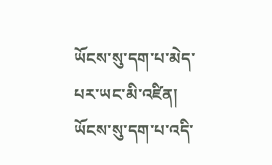ཡོངས་སུ་དག་པ་མེད་པར་ཡང་མི་འཛིན། ཡོངས་སུ་དག་པ་འདི་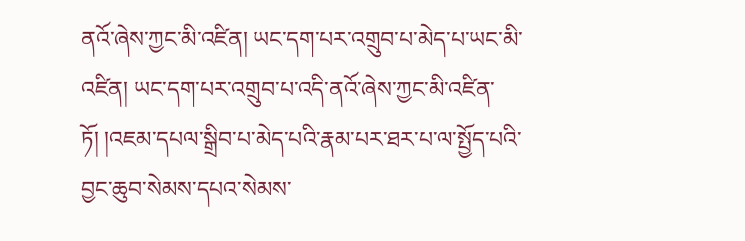ནའོ་ཞེས་ཀྱང་མི་འཛིན། ཡང་དག་པར་འགྲུབ་པ་མེད་པ་ཡང་མི་འཛིན། ཡང་དག་པར་འགྲུབ་པ་འདི་ནའོ་ཞེས་ཀྱང་མི་འཛིན་ཏོ། །འཇམ་དཔལ་སྒྲིབ་པ་མེད་པའི་རྣམ་པར་ཐར་པ་ལ་སྤྱོད་པའི་བྱང་ཆུབ་སེམས་དཔའ་སེམས་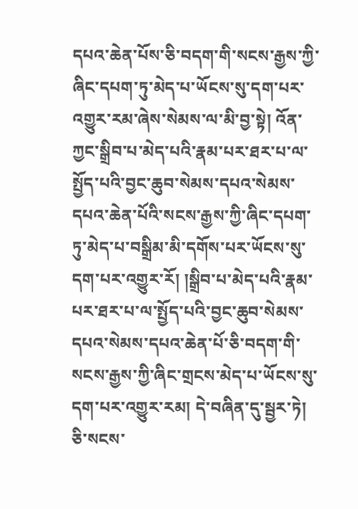དཔའ་ཆེན་པོས་ཅི་བདག་གི་སངས་རྒྱས་ཀྱི་ཞིང་དཔག་ཏུ་མེད་པ་ཡོངས་སུ་དག་པར་འགྱུར་རམ་ཞེས་སེམས་ལ་མི་བྱ་སྟེ། འོན་ཀྱང་སྒྲིབ་པ་མེད་པའི་རྣམ་པར་ཐར་པ་ལ་སྤྱོད་པའི་བྱང་ཆུབ་སེམས་དཔའ་སེམས་དཔའ་ཆེན་པོའི་སངས་རྒྱས་ཀྱི་ཞིང་དཔག་ཏུ་མེད་པ་བསྒྲིམ་མི་དགོས་པར་ཡོངས་སུ་དག་པར་འགྱུར་རོ། །སྒྲིབ་པ་མེད་པའི་རྣམ་པར་ཐར་པ་ལ་སྤྱོད་པའི་བྱང་ཆུབ་སེམས་དཔའ་སེམས་དཔའ་ཆེན་པོ་ཅི་བདག་གི་སངས་རྒྱས་ཀྱི་ཞིང་གྲངས་མེད་པ་ཡོངས་སུ་དག་པར་འགྱུར་རམ། དེ་བཞིན་དུ་སྦྱར་ཏེ། ཅི་སངས་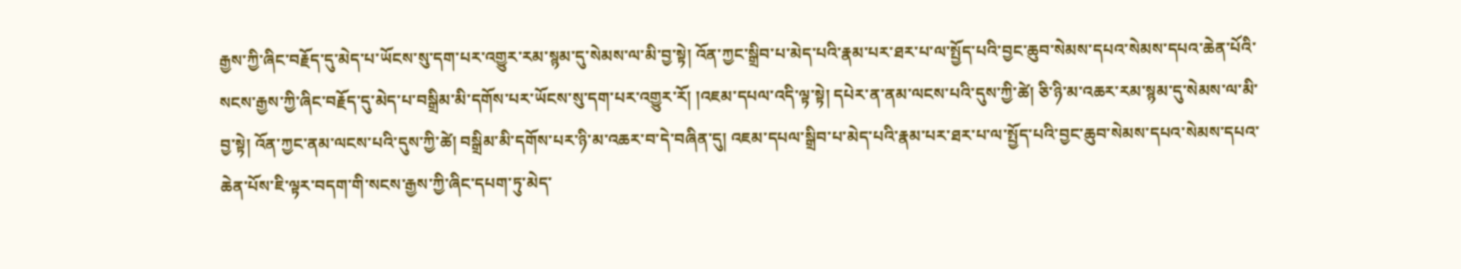རྒྱས་ཀྱི་ཞིང་བརྗོད་དུ་མེད་པ་ཡོངས་སུ་དག་པར་འགྱུར་རམ་སྙམ་དུ་སེམས་ལ་མི་བྱ་སྟེ། འོན་ཀྱང་སྒྲིབ་པ་མེད་པའི་རྣམ་པར་ཐར་པ་ལ་སྤྱོད་པའི་བྱང་ཆུབ་སེམས་དཔའ་སེམས་དཔའ་ཆེན་པོའི་སངས་རྒྱས་ཀྱི་ཞིང་བརྗོད་དུ་མེད་པ་བསྒྲིམ་མི་དགོས་པར་ཡོངས་སུ་དག་པར་འགྱུར་རོ། །འཇམ་དཔལ་འདི་ལྟ་སྟེ། དཔེར་ན་ནམ་ལངས་པའི་དུས་ཀྱི་ཚེ། ཅི་ཉི་མ་འཆར་རམ་སྙམ་དུ་སེམས་ལ་མི་བྱ་སྟེ། འོན་ཀྱང་ནམ་ལངས་པའི་དུས་ཀྱི་ཚེ། བསྒྲིམ་མི་དགོས་པར་ཉི་མ་འཆར་བ་དེ་བཞིན་དུ། འཇམ་དཔལ་སྒྲིབ་པ་མེད་པའི་རྣམ་པར་ཐར་པ་ལ་སྤྱོད་པའི་བྱང་ཆུབ་སེམས་དཔའ་སེམས་དཔའ་ཆེན་པོས་ཇི་ལྟར་བདག་གི་སངས་རྒྱས་ཀྱི་ཞིང་དཔག་ཏུ་མེད་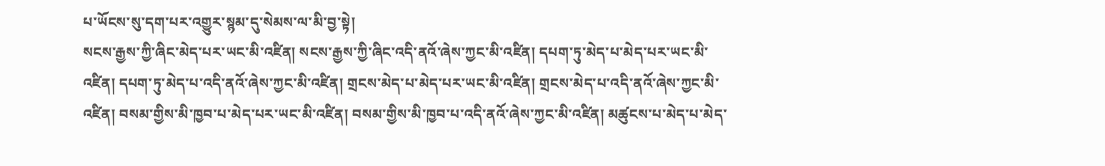པ་ཡོངས་སུ་དག་པར་འགྱུར་སྙམ་དུ་སེམས་ལ་མི་བྱ་སྟེ།
སངས་རྒྱས་ཀྱི་ཞིང་མེད་པར་ཡང་མི་འཛིན། སངས་རྒྱས་ཀྱི་ཞིང་འདི་ནའོ་ཞེས་ཀྱང་མི་འཛིན། དཔག་ཏུ་མེད་པ་མེད་པར་ཡང་མི་འཛིན། དཔག་ཏུ་མེད་པ་འདི་ནའོ་ཞེས་ཀྱང་མི་འཛིན། གྲངས་མེད་པ་མེད་པར་ཡང་མི་འཛིན། གྲངས་མེད་པ་འདི་ནའོ་ཞེས་ཀྱང་མི་འཛིན། བསམ་གྱིས་མི་ཁྱབ་པ་མེད་པར་ཡང་མི་འཛིན། བསམ་གྱིས་མི་ཁྱབ་པ་འདི་ནའོ་ཞེས་ཀྱང་མི་འཛིན། མཚུངས་པ་མེད་པ་མེད་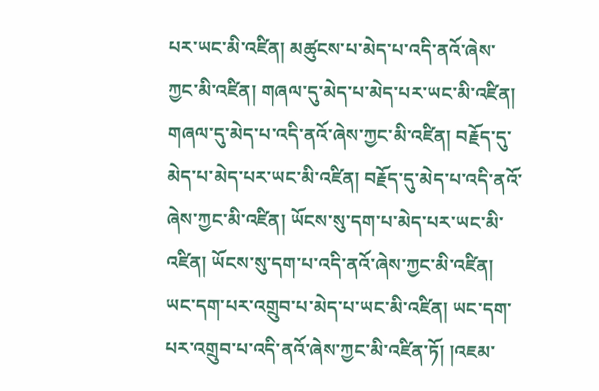པར་ཡང་མི་འཛིན། མཚུངས་པ་མེད་པ་འདི་ནའོ་ཞེས་ཀྱང་མི་འཛིན། གཞལ་དུ་མེད་པ་མེད་པར་ཡང་མི་འཛིན། གཞལ་དུ་མེད་པ་འདི་ནའོ་ཞེས་ཀྱང་མི་འཛིན། བརྗོད་དུ་མེད་པ་མེད་པར་ཡང་མི་འཛིན། བརྗོད་དུ་མེད་པ་འདི་ནའོ་ཞེས་ཀྱང་མི་འཛིན། ཡོངས་སུ་དག་པ་མེད་པར་ཡང་མི་འཛིན། ཡོངས་སུ་དག་པ་འདི་ནའོ་ཞེས་ཀྱང་མི་འཛིན། ཡང་དག་པར་འགྲུབ་པ་མེད་པ་ཡང་མི་འཛིན། ཡང་དག་པར་འགྲུབ་པ་འདི་ནའོ་ཞེས་ཀྱང་མི་འཛིན་ཏོ། །འཇམ་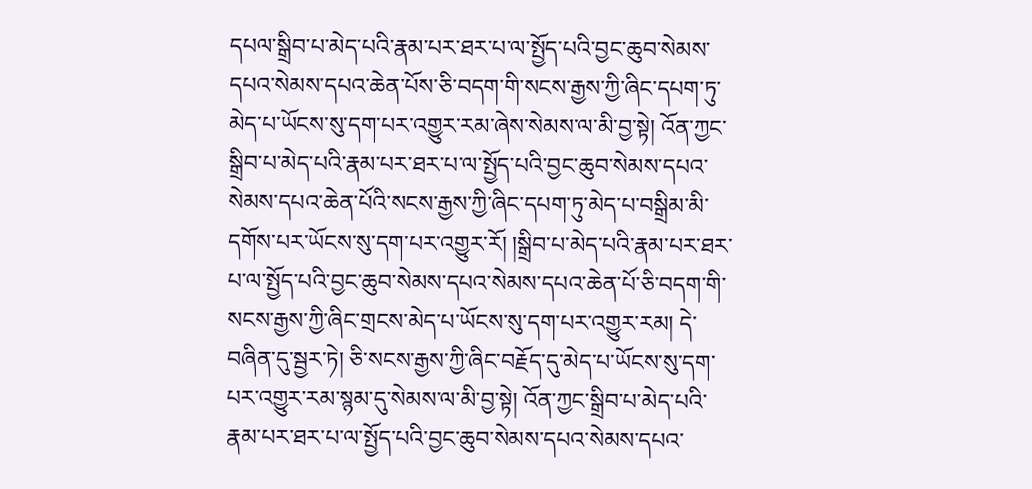དཔལ་སྒྲིབ་པ་མེད་པའི་རྣམ་པར་ཐར་པ་ལ་སྤྱོད་པའི་བྱང་ཆུབ་སེམས་དཔའ་སེམས་དཔའ་ཆེན་པོས་ཅི་བདག་གི་སངས་རྒྱས་ཀྱི་ཞིང་དཔག་ཏུ་མེད་པ་ཡོངས་སུ་དག་པར་འགྱུར་རམ་ཞེས་སེམས་ལ་མི་བྱ་སྟེ། འོན་ཀྱང་སྒྲིབ་པ་མེད་པའི་རྣམ་པར་ཐར་པ་ལ་སྤྱོད་པའི་བྱང་ཆུབ་སེམས་དཔའ་སེམས་དཔའ་ཆེན་པོའི་སངས་རྒྱས་ཀྱི་ཞིང་དཔག་ཏུ་མེད་པ་བསྒྲིམ་མི་དགོས་པར་ཡོངས་སུ་དག་པར་འགྱུར་རོ། །སྒྲིབ་པ་མེད་པའི་རྣམ་པར་ཐར་པ་ལ་སྤྱོད་པའི་བྱང་ཆུབ་སེམས་དཔའ་སེམས་དཔའ་ཆེན་པོ་ཅི་བདག་གི་སངས་རྒྱས་ཀྱི་ཞིང་གྲངས་མེད་པ་ཡོངས་སུ་དག་པར་འགྱུར་རམ། དེ་བཞིན་དུ་སྦྱར་ཏེ། ཅི་སངས་རྒྱས་ཀྱི་ཞིང་བརྗོད་དུ་མེད་པ་ཡོངས་སུ་དག་པར་འགྱུར་རམ་སྙམ་དུ་སེམས་ལ་མི་བྱ་སྟེ། འོན་ཀྱང་སྒྲིབ་པ་མེད་པའི་རྣམ་པར་ཐར་པ་ལ་སྤྱོད་པའི་བྱང་ཆུབ་སེམས་དཔའ་སེམས་དཔའ་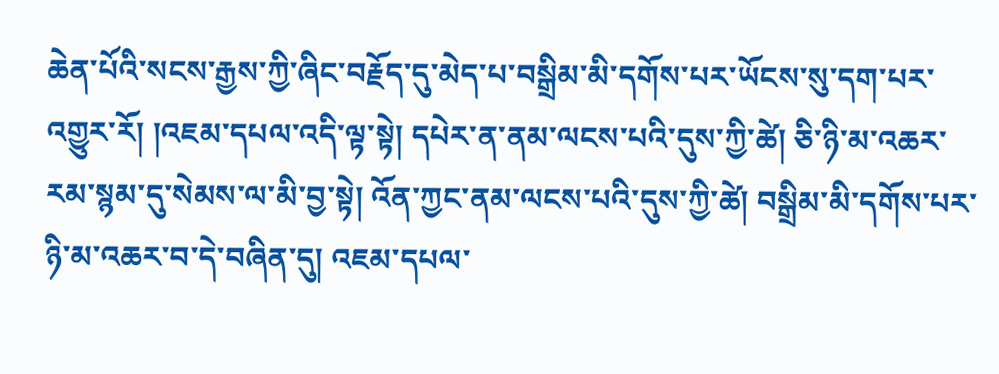ཆེན་པོའི་སངས་རྒྱས་ཀྱི་ཞིང་བརྗོད་དུ་མེད་པ་བསྒྲིམ་མི་དགོས་པར་ཡོངས་སུ་དག་པར་འགྱུར་རོ། །འཇམ་དཔལ་འདི་ལྟ་སྟེ། དཔེར་ན་ནམ་ལངས་པའི་དུས་ཀྱི་ཚེ། ཅི་ཉི་མ་འཆར་རམ་སྙམ་དུ་སེམས་ལ་མི་བྱ་སྟེ། འོན་ཀྱང་ནམ་ལངས་པའི་དུས་ཀྱི་ཚེ། བསྒྲིམ་མི་དགོས་པར་ཉི་མ་འཆར་བ་དེ་བཞིན་དུ། འཇམ་དཔལ་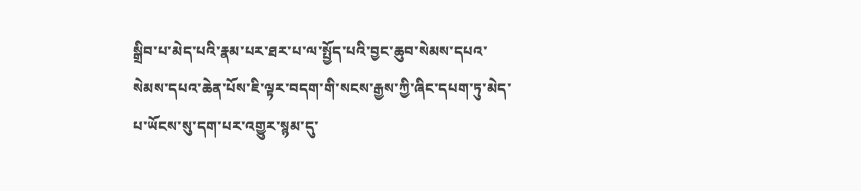སྒྲིབ་པ་མེད་པའི་རྣམ་པར་ཐར་པ་ལ་སྤྱོད་པའི་བྱང་ཆུབ་སེམས་དཔའ་སེམས་དཔའ་ཆེན་པོས་ཇི་ལྟར་བདག་གི་སངས་རྒྱས་ཀྱི་ཞིང་དཔག་ཏུ་མེད་པ་ཡོངས་སུ་དག་པར་འགྱུར་སྙམ་དུ་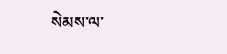སེམས་ལ་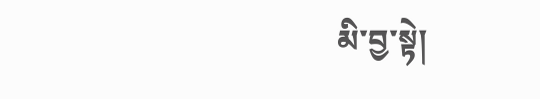མི་བྱ་སྟེ།